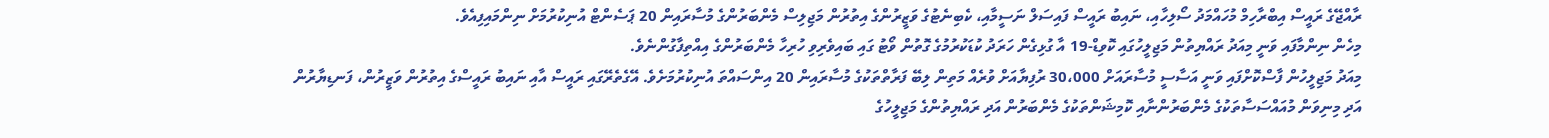ރާއްޖޭގެ ރައީސް އިބްރާހިމް މުހައްމަދު ސޯލިހާއި، ނައިބު ރައީސް ފައިސަލް ނަސީމާއި، ކެބިނެޓުގެ ވަޒީރުންގެ އިތުރުން މަޖިލިސް މެންބަރުންގެ މުސާރައިން 20 ޕަސެންޓް އުނިކުރުމަށް ނިންމައިފިއެވެ.
މިހެން ނިންމާފައި ވަނީ މިއަދު ރައްޔިތުން މަޖިލީހުގައި ކޮވިޑް-19 އާ ގުޅިގެން ހަރަދު ކުޑަކުރުމުގެ ގޮތުން ވޯޓު ގައި ބައިވެރިވި ހުރިހާ މެންބަރުންގެ އިއްތިފާގުންނެވެ.
މިއަދު މަޖިލީހުން ފާސްކޮށްފައި ވަނީ އަސާސީ މުސާރައަށް 30،000 ރުފިޔާއަށް ވުރެއް މަތިން ލިބޭ ފަރާތްތަކުގެ މުސާރައިން 20 އިންސައްތަ އުނިކުރުމަށެވެ. އޭގެތެރޭގައި ރައީސް އާއި ނައިބު ރައީސްގެ އިތުރުން ވަޒީރުން، ފަނޑިޔާރުން އަދި މިނިވަން މުއައްސަސާތަކުގެ މެންބަރުންނާއި ކޮމިޝަންތަކުގެ މެންބަރުން އަދި ރައްޔިތުންގެ މަޖިލީހުގެ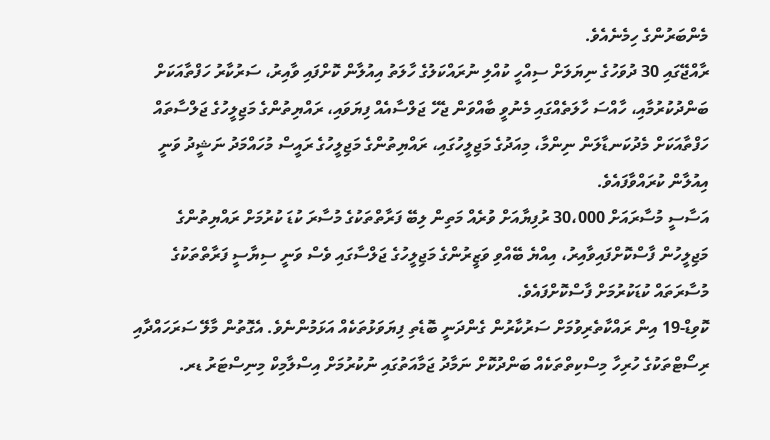މެންބަރުންގެ ހިމެނެއެވެ.
ރާއްޖޭގައި 30 ދުވަހުގެ ނިޔަލަށް ސިއްހީ ކުއްލި ނުރައްކަލުގެ ހާލަތު އިއުލާން ކޮށްފައި ވާއިރު، ސަރުކާރު ހަފްތާއަކަށް ބަންދުކުރުމާއި، ހާއްސަ ހާލަތެއްގައި މެނުވީ ބާއްވަން ޖެހޭ ޖަލްސާއެއް ފިޔަވައި، ރައްޔިތުންގެ މަޖިލީހުގެ ޖަލްސާތައް ހަފްތާއަކަށް މެދުކަނޑާލަން ނިންމާ، މިއަދުގެ މަޖިލީހުގައި، ރައްޔިތުންގެ މަޖިލީހުގެ ރައީސް މުހައްމަދު ނަޝީދު ވަނީ އިއުލާން ކުރައްވާފައެވެ.
އަސާސީ މުސާރައަށް 30،000 ރުފިޔާއަށް ވުރެއް މަތިން ލިބޭ ފަރާތްތަކުގެ މުސާރަ ކުޑަ ކުރުމަށް ރައްޔިތުންގެ މަޖިލީހުން ފާސްކޮށްފައިވާއިރު، އިއްޔެ ބޭއްވި ވަޒީރުންގެ މަޖިލީހުގެ ޖަލްސާގައި ވެސް ވަނީ ސިޔާސީ ފަރާތްތަކުގެ މުސާރަތައް ކުޑަކުރުމަށް ފާސްކޮށްފައެވެ.
ކޮވިޑް-19 އިން ރައްކާތެރިވުމަށް ސަރުކާރުން ގެންދަނީ ބޮޑެތި ފިޔަވަޅުތަކެއް އަޅަމުންނެވެ. އެގޮތުން މާލޭ ސަރަހައްދާއި ރިސޯޓްތަކުގެ ހުރިހާ މިސްކިތްތަކެއް ބަންދުކޮށް ނަމާދު ޖަމާއަތުގައި ނުކުރުމަށް އިސްލާމިކް މިނިސްޓަރު ޑރ.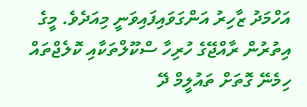އަހްމަދު ޒާހިރު އަންގަވައިފައިވަނީ މިއަދެވެ. މީގެ އިތުރުން ރާއްޖޭގެ ހުރިހާ ސްކޫލްތަކާއި ކޮލެޖްތައް ހިމެނޭ ގޮތަށް ތައުލީމް ދޭ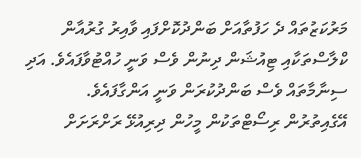މަރުކަޒުތައް ދެ ހަފުތާއަށް ބަންދުކޮށްފައި ވާއިރު ގުރުއާން ކްލާސްތަކާއި ޓިއުޝަން ދިނުން ވެސް ވަނީ ހުއްޓުވާފައެވެ. އަދި ސިނާމާތައް ވެސް ބަންދުކުރަން ވަނީ އަންގާފައެވެ.
އޭގެއިތުރުން ރިސޯޓްތަކުން މީހުން ދިރިއުޅޭ ރަށްރަށަށް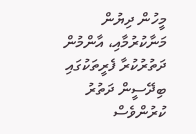މީހުން ދިޔުން މަނާކުރުމާއި، އާންމުން ދަތުރުކުރާ ފެރީތަކުގައި ބިދޭސީން ދަތުރު ކުރުންވެސް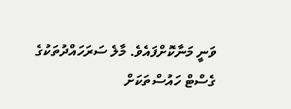ވަނީ މަނާކޮށްފައެވެ. މާލެ ސަރަހައްދުތަކުގެ ގެސްޓް ހައުސްތަކަށް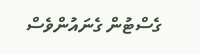ގެސްޓުން ގެނައުންވެސް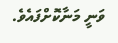ވަނީ މަނާކޮށްފައެވެ.